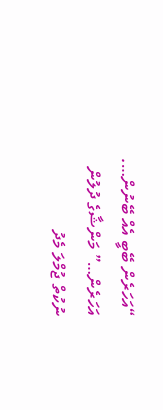“އަހަރެން ބޭބީ އެއް ބޭނުން…. އަހަރެން…” މަންޝާގެ ދުލުން ނުކުތް ޖުމްލަ މެދު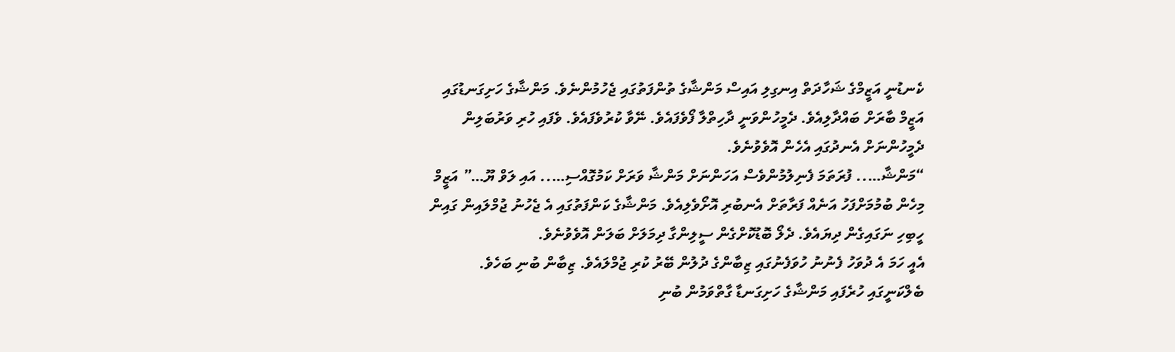ކެނޑުނީ އަޒީމްގެ ޝަހާދަތް އިނގިލި އައިސް މަންޝާގެ ތުންފަތުގައި ޖެހުމުންނެވެ. މަންޝާގެ ހަށިގަނޑުގައި އަޒީމް ބާރަށް ބައްދާލިއެވެ. ދެމީހުންވަނީ ދާހިތްލާ ފޯވެފައެވެ. ނޭވާ ކުރުވެފައެވެ. ވެފައި ހުރި ވަރުބަލިން ދެމީހުންނަށް އެނދުގައި އެހެން އޮވެވުނެވެ.
“މަންޝާ….. ފުރަތަމަ ފެނިލުމުންވެސް އަހަންނަށް މަންޝާ ވަރަށް ކަމުގޮއްސި….. އައި ލަވް ޔޫ…” އަޒީމް މިހެން ބުމުމަށްފަހު އަނެއް ފަރާތަށް އެނބުރި އޮށޯވެލިއެވެ. މަންޝާގެ ކަންފަތުގައި އެ ޖެހުނު ޖުމްލައިން ގައިން ހީބިހި ނަގައިގެން ދިޔައެވެ. ދެލޯ ބޮޑުކޮށްގެން ސީލިންގާ ދިމަލަށް ބަލަން އޮވެވުނެވެ.
އެއީ ހަމަ އެ ދުވަހު ފެނުނު ހުވަފެނުގައި ޒިބާންގެ ދުލުން ބޭރު ކުރި ޖުމްލައެވެ. ޒިބާން ބުނި ބަހެވެ. ބެލްކަނީގައި ހުރެފައި މަންޝާގެ ހަށިގަނޑާ ގާތްވަމުން ބުނި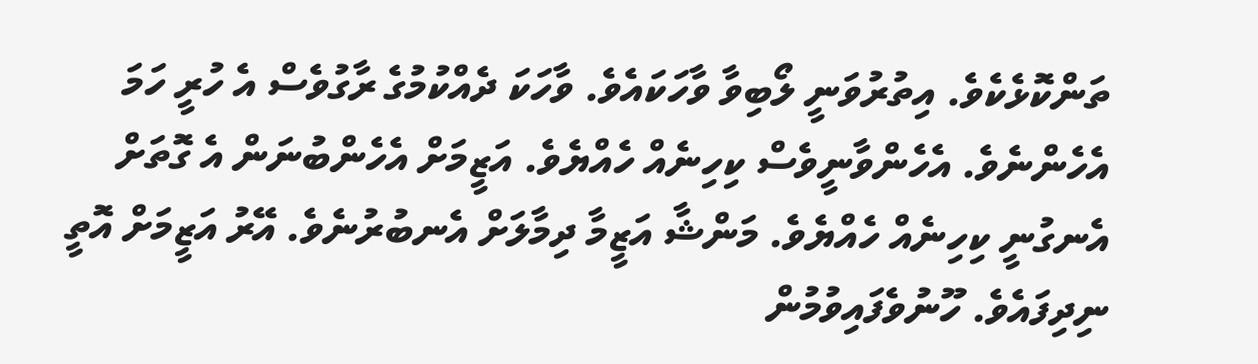ތަންކޮޅެކެވެ. އިތުރުވަނީ ލޯބިވާ ވާހަކައެވެ. ވާހަކަ ދެއްކުމުގެ ރާގުވެސް އެ ހުރީ ހަމަ އެހެންނެވެ. އެހެންވާނީވެސް ކިހިނެއް ހެއްޔެވެ. އަޒީމަށް އެހެންބުނަން އެ ގޮތަށް އެނގުނީ ކިހިނެއް ހެއްޔެވެ. މަންޝާ އަޒީމާ ދިމާލަށް އެނބުރުނެވެ. އޭރު އަޒީމަށް އޮތީ ނިދިފައެވެ. ހޫނުވެފައިވުމުން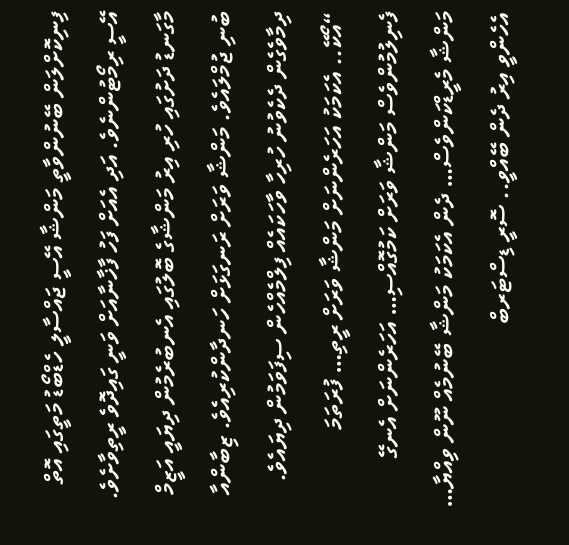ފިނިކޮށްލަން ބޭނުންވާތީ މަންޝާ އޭސީ ޖައްސާލީ ހެޑްބޯޑު މަތީގައި އޮތް އޭސީ ރިމޯޓުންނެވެ. އަދި އެއަށް ފަހު ފާޚާނާއަށް ވަނީ ގައިދޮވެ ރީތިވާށެވެ.
މާގަނޑު ދަށުގައި ހުރި އިރު މަންޝާގެ ބޮލުގައި އެނބުރެމުން ދިޔައީ އަޒީމް ބުނި ޖުމްލައެވެ. މަންޝާ ވަރަށް ރަނގަޅަށް ހަނދާންކުރިއެވެ. ޒިބާންއާ ދިމާވެގެން ދެކެވުނު ހުރިހާ ވާހަކައެއް ފިލްމެއްހެން ސިފަވަމުން ދިޔައެވެ.
“އޯކޭ.. އެކަމަކު އަހަރެންނަށް މަންޝާ ވަރަށް ރީތި… ފުރަތަމަ ފެނިލުމުންވެސް މަންޝާ ވަރަށް ކަމުގޮއްސި… އަހަރެންނަށް އެނގޭ މަންޝާ މެރީޑްކަންވެސް… ދެން އެކަމަކު މަންޝާ ބޭނުމެއް ނޫން ވިއްޔާ… އެހެންވީ އިރު ދެން ބޭއްވީ.. ސޮރީ ޑިސްޓަރބް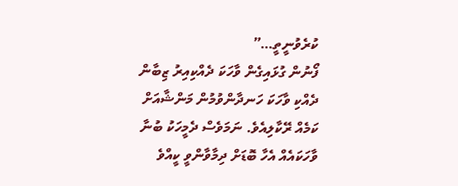ކުރެވުނީތީ…”
ފޯނުން ގުޅައިގެން ވާހަކަ ދެއްކިއިރު ޒިބާން ދެއްކި ވާހަކަ ހަނދާންވުމުން މަންޝާއަށް ކަމެއް ރޭކާލިއެވެ. ނަމަވެސް ދެމީހަކު ބުނާ ވާހަކައެއް އެހާ ބޮޑަށް ދިމާވާންވީ ކީއްވެ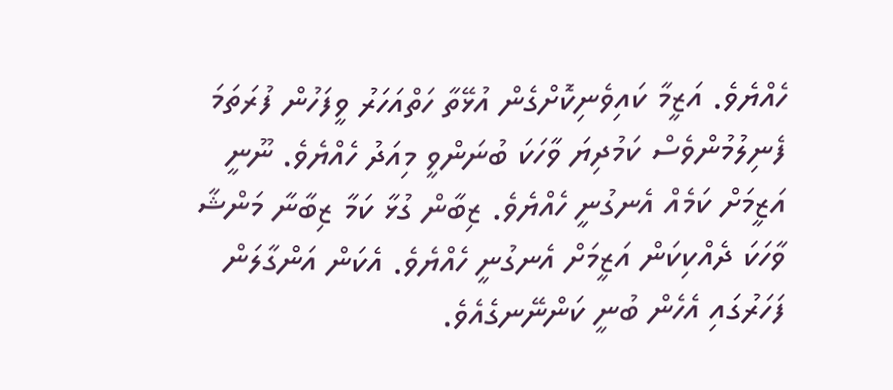ހެއްޔެވެ. އަޒީމާ ކައިވެނިކޮށްގެން އުޅޭތާ ހަތްއަހަރު ވީފަހުން ފުރަތަމަ ފެނިލުމުންވެސް ކަމުދިޔަ ވާހަކަ ބުނަންވީ މިއަދު ހެއްޔެވެ. ނޫނީ އަޒީމަށް ކަމެއް އެނގުނީ ހެއްޔެވެ. ޒިބާން ގުޅާ ކަމާ ޒިބާނާ މަންޝާ ވާހަކަ ދެއްކިކަން އަޒީމަށް އެނގުނީ ހެއްޔެވެ. އެކަން އަންގާލަން ފަހަރުގައި އެހެން ބުނީ ކަންނޭނގެއެވެ.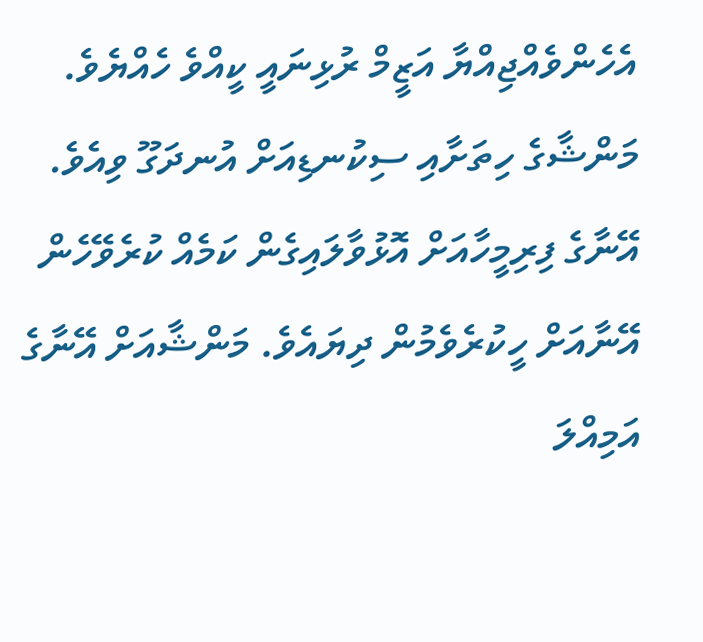އެހެންވެއްޖިއްޔާ އަޒީމް ރުޅިނައީ ކީއްވެ ހެއްޔެވެ. މަންޝާގެ ހިތަށާއި ސިކުނޑިއަށް އުނދަގޫ ވިއެވެ. އޭނާގެ ފިރިމީހާއަށް އޮޅުވާލައިގެން ކަމެއް ކުރެވޭހެން އޭނާއަށް ހީކުރެވެމުން ދިޔައެވެ. މަންޝާއަށް އޭނާގެ އަމިއްލަ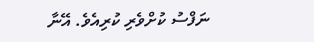ނަފްސު ކުށްވެރި ކުރިއެވެ. އޭނާ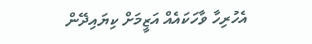އެހުރިހާ ވާހަކައެއް އަޒީމަށް ކިޔައިދޭން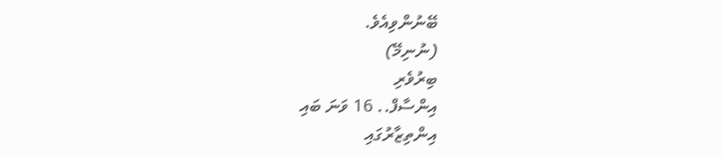ބޭނުންވިއެވެ.
(ނުނިމޭ)
ބިރުވެރި
އިންސާފް.. 16 ވަނަ ބައި
އިންތިޒާރުގައި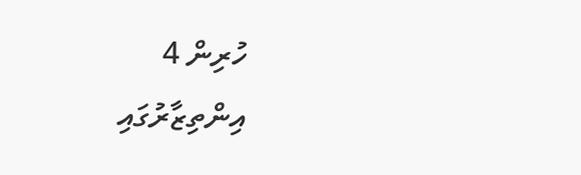ހުރިން 4
އިންތިޒާރުގައި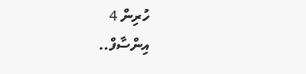ހުރިން 4
އިންސާފް..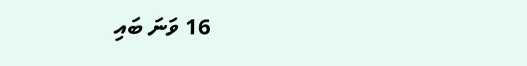16 ވަނަ ބައި